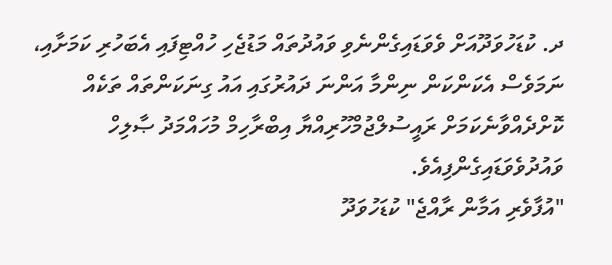ދ. ކުޑަހުވަދޫއަށް ވެވަޑައިގެންނެވި ވައުދުތައް މަޑުޖެހި ހުއްޓިފައި އެބަހުރި ކަމަށާއި، ނަމަވެސް އެކަންކަން ނިންމާ އަންނަ ދައުރުގައި އައު ގިނަކަންތައް ތަކެއް ކޮށްދެއްވާނެކަމަށް ރައީސުލްޖުމްހޫރިއްޔާ އިބްރާހިމް މުހައްމަދު ޞާލިހް ވައުދުވެވަޑައިގެންފިއެވެ.
"އުފާވެރި އަމާން ރާއްޖެ" ކުޑަހުވަދޫ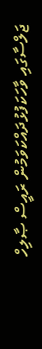ޖަލްސާގައި ވާހަކަފުޅުދައްކަވަމުން ރައީސް ޞާލިހް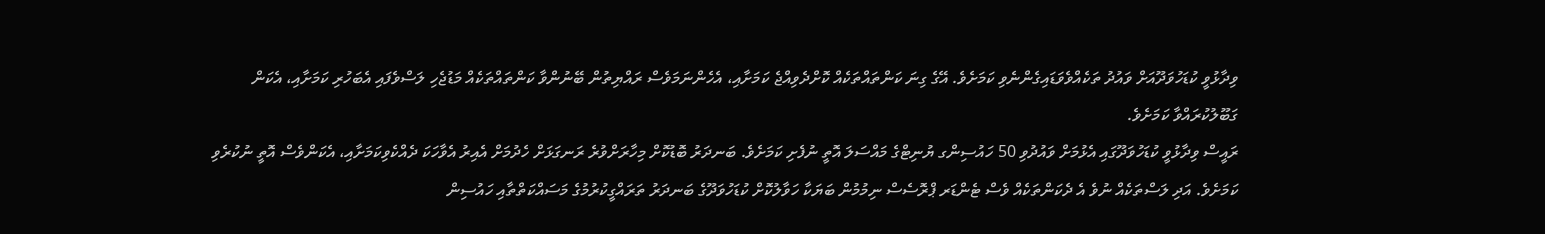ވިދާޅުވީ ކުޑަހުވަދޫއަށް ވައުދު ތަކެއްވެވަޑައިގެންނެވި ކަމަށެވެ. އޭގެ ގިނަ ކަންތައްތަކެއް ކޮށްދެވިއްޖެ ކަމަށާއި، އެހެންނަމަވެސް ރައްޔިތުން ބޭނުންވާ ކަންތައްތަކެއް މަޑުޖެހި ލަސްވެފައި އެބަހުރި ކަމަށާއި، އެކަން ގަބޫލުކުރައްވާ ކަމަށެވެ.
ރައީސް ވިދާޅުވީ ކުޑަހުވަދޫގައި އެޅުމަށް ވައުދުވި 50 ހައުސިންގ ޔުނިޓްގެ މައްސަލަ އޮތީ ނުފެށި ކަމަށެވެ. ބަނދަރު ބޮޑުކޮށް މިހާރަށްވުރެ ރަނގަޅަށް ހެދުމަށް އެއިރު އެވާހަކަ ދެއްކެވިކަމަށާއި، އެކަންވެސް އޮތީ ނުކުރެވި ކަމަށެވެ. އަދި ލަސްތަކެއް ނުވެ އެ ދެކަންތަކެއް ވެސް ޓެންޑަރ ޕްރޮސެސް ނިމުމުން ބަޔަކާ ހަވާލުކޮށް ކުޑަހުވަދޫގެ ބަނދަރު ތަރައްގީކުރުމުގެ މަސައްކަތްތާއި ހައުސިން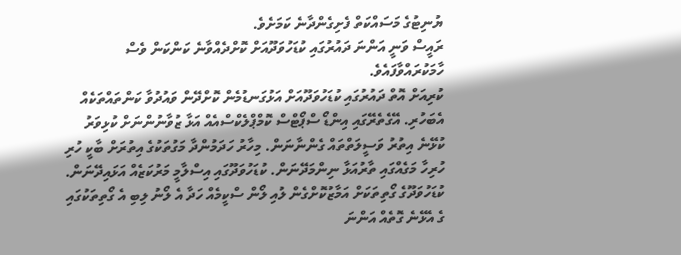ޔުނިޓުގެ މަސައްކަތް ފެށިގެންދާނެ ކަމަށެވެ.
ރައީސް ވަނީ އަންނަ ދައުރުގައި ކުޑަހުވަދޫއަށް ކޮށްދެއްވާނެ ކަންކަން ވެސް ހާމަކުރައްވާފައެވެ.
ކުރިއަށް އޮތް ދައުރުގައި ކުޑަހުވަދޫއަށް އަޅުގަނޑުމެން ކޮށްދޭން ވައުދުވާ ކަންތައްތަކެއް އެބަހުރި. އޭގެތެރޭގައި އިންޑޯ ސްޕޯޓްސް ކޮމްޕްލެކްސްއެއް އަޅާ ޒުވާނުންނަށް ކުޅިވަރު ކުޅޭނެ އިތުރު ވަސީލަތްތައް ގެންނާނަން. މިހާރު ހަދަމުންދާ މަގުތަކުގެ އިތުރަށް ބާކީ ހުރި ހުރިހާ މަގެއްގައި ތާރުއަޅާ ނިންމަދޭނަން. ކުޑަހުވަދޫގައި އިސްލާމީ މަރުކަޒެއް އަޅައިދޭނަން. ކުޑަހުވަދޫގެ ގޯތިތަކަށް އަމާޒުކޮށްގެން ލުއި ލޯން ސްކީމެއް ހަދާ އެ ލޯނު ލިބި އެ ގޯތިތަކުގައި ގެ އެޅޭނެ ގޮތެއް އަންނަ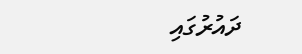ދައުރުގައި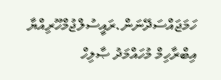ހަމަޖައްސަދޭނަން.ރައީސުލްޖުމްހޫރިއްޔާ އިބްރާހިމް މުހައްމަދު ޞާލިހް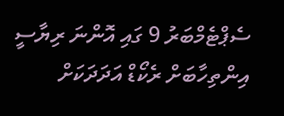ސެޕްޓެމްބަރު 9 ގައި އޮންނަ ރިޔާސީ އިންތިހާބަށް ރެކޯޑް އަދަދަކަށް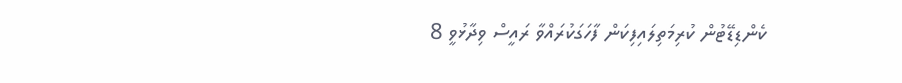ކެންޑިޑޭޓުން ކުރިމަތިލައިފިކަން ފާހަގަކުރައްވާ ރައީސް ވިދާޅުވީ 8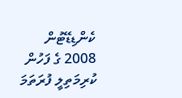ކެންޑިޑޭޓުން 2008 ގެ ފަހުން ކުރިމަތިލީ ފުރަތަމަ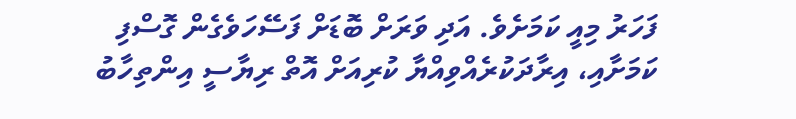ފަހަރު މިއީ ކަމަށެވެ. އަދި ވަރަށް ބޮޑަށް ފަސޭހަވެގެން ގޮސްފި ކަމަށާއި، އިރާދަކުރެއްވިއްޔާ ކުރިއަށް އޮތް ރިޔާސީ އިންތިހާބު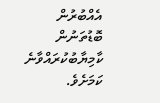އެއްބުރުން ބޮޑުތަނުން ކާމިޔާބުކުރައްވާނެ ކަމަށެވެ.